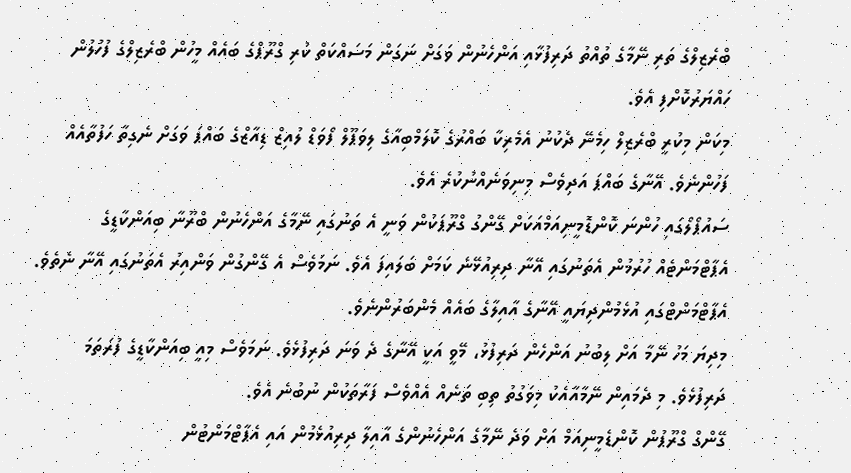ބްރެޒިލްގެ ތަރި ނޭމާގެ ތުއްތު ދަރިފުޅާއި އަންހެނުން ވަގަށް ނަގަން މަސައްކަތް ކުރި ގްރޫޕްގެ ބައެއް މީހުން ބްރެޒިލްގެ ފުހުލުން ހައްޔަރުކޮށްފި އެވެ.
މިކަން މިކުރީ ބްރެޒިލް ހިމެނޭ ދެކުނު އެމެރިކާ ބައްރުގެ ކޮލަމްބިއާގެ ލިވަޕޫލް ފޯވަޑް ލުއިޒް ޑިއާޒްގެ ބައްޕަ ވަގަށް ނެގިތާ ހަފުތާއެއް ފަހުންނެވެ. އޭނާގެ ބައްޕަ އަދިވެސް މިނިވަނެއްނުކުރެ އެވެ.
ސައުޕޯލޯގައި ހުންނަ ކޮންޑޮމީނިއަމްއަކަށް ގޭންގު ގްރޫޕަކުން ވަނީ އެ ތަނުގައި ނޭމާގެ އަންހެނުން ބްރޫނާ ބިއަންކާޑީގެ އެޕާޓްމަންޓެއް ހުރުމުން އެތަނުގައި އޭނާ ދިރިއުޅޭނެ ކަމަށް ބަލައިފަ އެވެ. ނަމަވެސް އެ ގޭންގުން ވަންއިރު އެތަނުގައި އޭނާ ނެތެވެ. އެޕާޓްމަންޓްގައި އުޅެމުންދިޔައީ އޭނާގެ އާއިލާގެ ބައެއް މެންބަރުންނެވެ.
މިދިޔަ މަހު ނޭމާ އަށް ލިބުނު އަންހެން ދަރިފުޅު، މޭވީ އަކީ އޭނާގެ ދެ ވަނަ ދަރިފުޅެވެ. ނަމަވެސް މިއީ ބިއަންކާޑީގެ ފުރަތަމަ ދަރިފުޅެވެ. މި ދެމައިން ނޭމާއާއެކު މިވަގުތު ތިބި ތަނެއް އެއްވެސް ފަރާތަކުން ނުބުނެ އެވެ.
ގޭންގް ގްރޫޕުން ކޮންޑެމީނިއަމް އަށް ވަދެ ނޭމާގެ އަންހެނުންގެ އާއިލާ ދިރިއުޅެމުން އައި އެޕާޓްމަންޓުން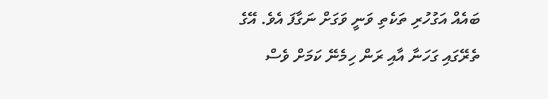ބައެއް އަގުހުރި ތަކެތި ވަނީ ވަގަށް ނަގާފަ އެވެ. އޭގެ ތެރޭގައި ގަހަނާ އާއި ރަން ހިމެނޭ ކަމަށް ވެސް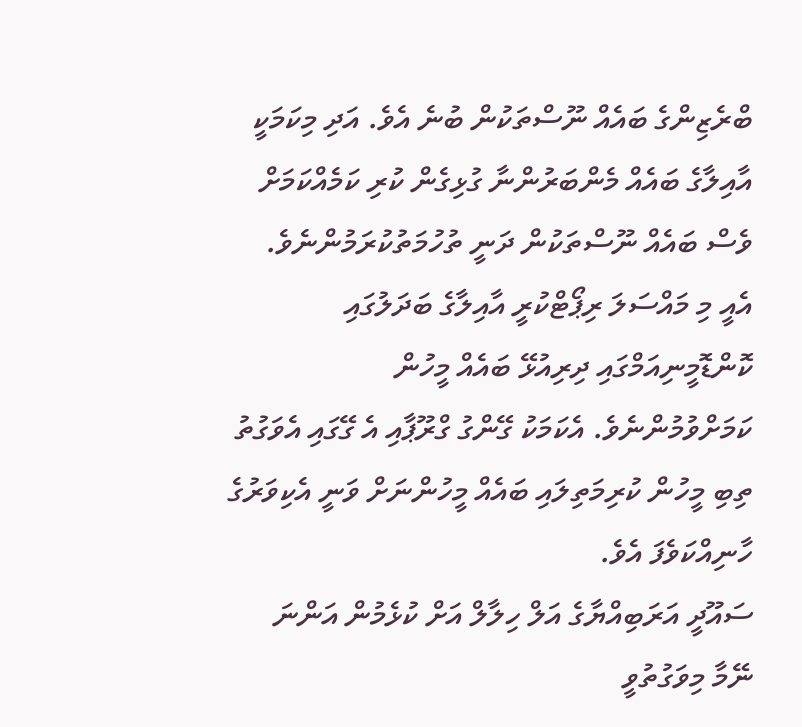ބްރެޒިންގެ ބައެއް ނޫސްތަކުން ބުނެ އެވެ. އަދި މިކަމަކީ އާއިލާގެ ބައެއް މެންބަރުންނާ ގުޅިގެން ކުރި ކަމެއްކަމަށް ވެސް ބައެއް ނޫސްތަކުން ދަނީ ތުހުމަތުކުރަމުންނެވެ. އެއީ މި މައްސަލަ ރިޕޯޓްކުރީ އާއިލާގެ ބަދަލުގައި ކޮންޑޮމީނިއަމްގައި ދިރިއުޅޭ ބައެއް މީހުން ކަމަށްވުމުންނެވެ. އެކަމަކު ގޭންގު ގްރޫޕާއި އެ ގޭގައި އެވަގުތު ތިބި މީހުން ކުރިމަތިލައި ބައެއް މީހުންނަށް ވަނީ އެކިވަރުގެ ހާނިއްކަވެފަ އެވެ.
ސައޫދީ އަރަބިއްޔާގެ އަލް ހިލާލް އަށް ކުޅެމުން އަންނަ ނޭމާ މިވަގުތުވީ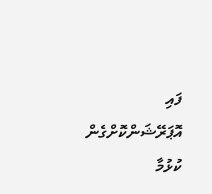ފައި އޮޕަރޭޝަންކޮށްގެން ކުޅުމާ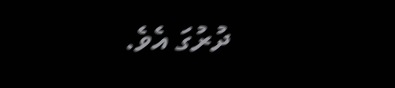ދުރުގަ އެވެ.